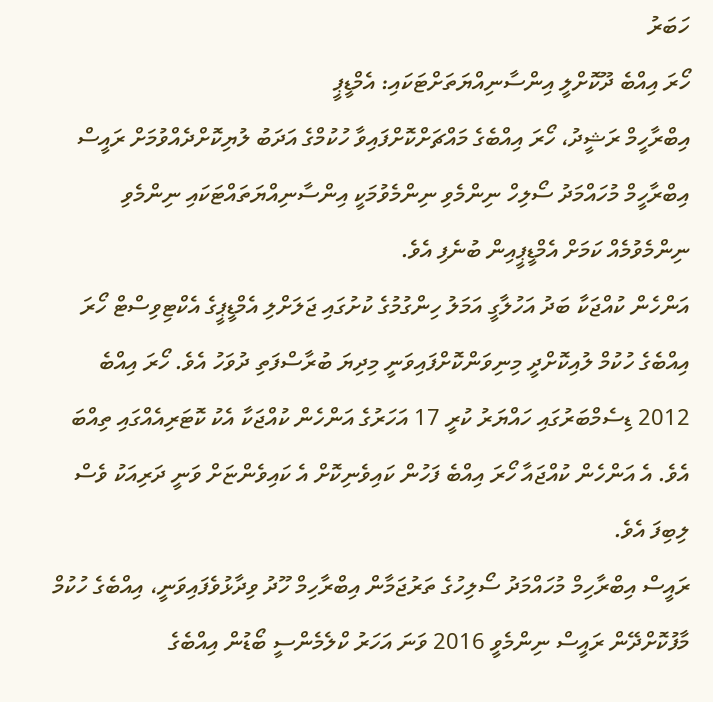ހަބަރު
ހޯރަ އިއްބެ ދޫކޮށްލީ އިންސާނިއްޔަތަށްޓަކައި: އެމްޑީޕީ
އިބްރާހީމް ރަޝީދު، ހޯރަ އިއްބެގެ މައްޗަށްކޮށްފައިވާ ހުކުމްގެ އަދަބު ލުޔިކޮށްދެއްވުމަށް ރައީސް އިބްރާހީމް މުހައްމަދު ސޯލިހް ނިންމެވި ނިންމެވުމަކީ އިންސާނިއްޔަތައްޓަކައި ނިންމެވި ނިންމެވުމެއް ކަމަށް އެމްޑީޕީއިން ބުނެފި އެވެ.
އަންހެން ކުއްޖަކާ ބަދު އަހުލާގީ އަމަލު ހިންގުމުގެ ކުށުގައި ޖަލަށްލި އެމްޑީޕީގެ އެކްޓިވިސްޓް ހޯރަ އިއްބެގެ ހުކުމް ލުއިކޮށްދީ މިނިވަންކޮށްފައިވަނީ މިދިޔަ ބުރާސްފަތި ދުވަހު އެވެ. ހޯރަ އިއްބެ 2012 ޑިސެމްބަރުގައި ހައްޔަރު ކުރީ 17 އަހަރުގެ އަންހެން ކުއްޖަކާ އެކު ކޮޓަރިއެއްގައި ތިއްބަ އެވެ. އެ އަންހެން ކުއްޖައާ ހޯރަ އިއްބެ ފަހުން ކައިވެނިކޮށް އެ ކައިވެންޏަށް ވަނީ ދަރިއަކު ވެސް ލިބިފަ އެވެ.
ރައީސް އިބްރާހިމް މުހައްމަދު ސޯލިހުގެ ތަރުޖަމާން އިބްރާހިމް ހޫދު ވިދާޅުވެފައިވަނީ، އިއްބެގެ ހުކުމް މާފުކޮށްދޭން ރައީސް ނިންމެވީ 2016 ވަނަ އަހަރު ކްލެމެންސީ ބޯޑުން އިއްބެގެ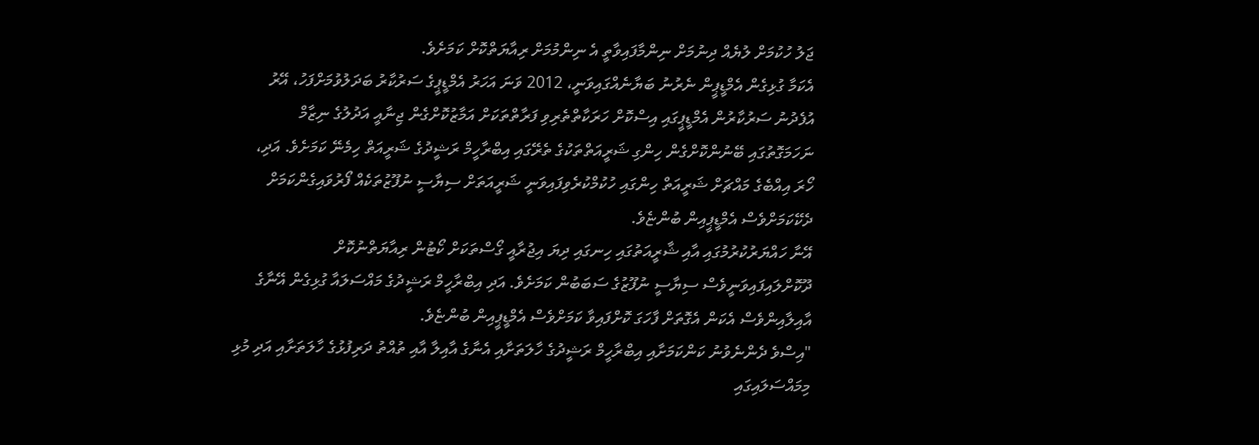ޖަލު ހުކުމަށް ލުޔެއް ދިނުމަށް ނިންމާފައިވާތީ އެ ނިންމުމަށް ރިއާޔަތްކޮށް ކަމަށެވެ.
އެކަމާ ގުޅިގެން އެމްޑީޕީން ނެރުނު ބަޔާނެއްގައިވަނީ، 2012 ވަނަ އަހަރު އެމްޑީޕީގެ ސަރުކާރު ބަދަލުވުމަށްފަހު، އޭރު އުފެދުނު ސަރުކާރުން އެމްޑީޕީގައި އިސްކޮށް ހަރަކާތްތެރިވި ފަރާތްތަކަށް އަމާޒުކޮށްގެން ޖިނާއީ އަދުލުގެ ނިޒާމް ނަހަމަގޮތުގައި ބޭނުންކޮށްގެން ހިންގި ޝަރީއަތްތަކުގެ ތެރޭގައި އިބްރާހީމް ރަޝީދުގެ ޝަރީއަތް ހިމެނޭ ކަމަށެވެ. އަދި، ހޯރަ އިއްބެގެ މައްޗަށް ޝަރީއަތް ހިންގައި ހުކުމްކުރެވިފައިވަނީ ޝަރީއަތަށް ސިޔާސީ ނުފޫޒުތަކެއް ފޯރުވައިގެންކަމަށް ދެކޭކަމަށްވެސް އެމްޑީޕީއިން ބުންޏެވެ.
އޭނާ ހައްޔަރުކުރުމުގައި އާއި ޝާރީއަތުގައި ހިނގައި ދިޔަ އިޖުރާއީ ގޯސްތަކަށް ކޯޓުން ރިއާޔަތްނުކޮށް ދޫކޮށްލައިފައިވަނީވެސް ސިޔާސީ ނުފޫޒުގެ ސަބަބުން ކަމަށެވެ. އަދި އިބްރާހީމް ރަޝީދުގެ މައްސަލައާ ގުޅިގެން އޭނާގެ އާއިލާއިންވެސް އެކަން އެގޮތަށް ފާހަގަ ކޮށްފައިވާ ކަމަށްވެސް އެމްޑީޕީއިން ބުންޏެވެ.
"އިސްވެ ދެންނެވުނު ކަންކަމަށާއި އިބްރާހީމް ރަޝީދުގެ ހާލަތަށާއި އެނާގެ އާއިލާ އާއި ތުއްތު ދަރިފުޅުގެ ހާލަތަށާއި އަދި މުޅި މިމައްސަލައިގައި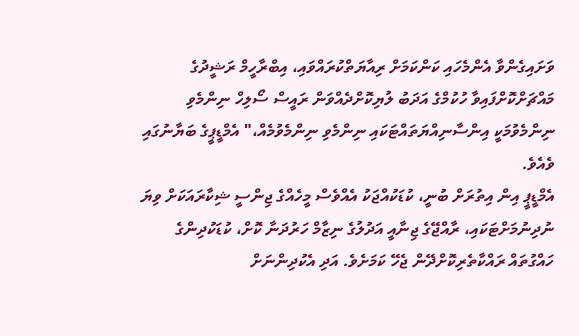ވަށައިގެންވާ އެންމެހައި ކަންކަމަށް ރިއާޔަތްކުރައްވައި، އިބްރާހީމް ރަޝީދުގެ މައްޗަށްކޮށްފައިވާ ހުކުމްގެ އަދަބު ލުޔިކޮށްދެއްވަން ރައީސް ސޯލިހް ނިންމެވި ނިންމެވުމަކީ އިންސާނިއްޔަތައްޓަކައި ނިންމެވި ނިންމެވުމެއް،" އެމްޑީޕީގެ ބަޔާނުގައި ވެއެވެ.
އެމްޑީޕީ އިން އިތުރަށް ބުނީ، ކުޑަކުއްޖަކު އެއްވެސް މީހެއްގެ ޖިންސީ ޝިކާރައަކަށް ވިޔަ ނުދިނުމަށްޓަކައި، ރާއްޖޭގެ ޖިނާއީ އަދުލުގެ ނިޒާމް ހަރުދަނާ ކޮށް، ކުޑަކުދިންގެ ހައްގުތައް ރައްކާތެރިކޮށްދޭން ޖެހޭ ކަމަށެވެ. އަދި އެކުދިންނަށް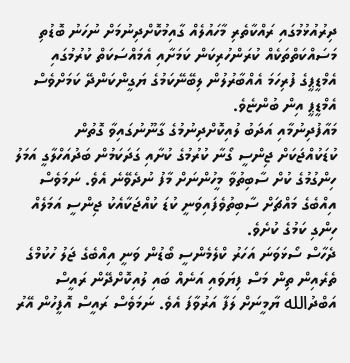ދިރުއުޅުމުގައި ރައްކާތެރި މާހައުލެއް ގާއިމުކޮށްދިނުމަށް ނުހަނު ބޮޑުތި މަސައްކަތްތަކެއް ކުރަންހުރިކަން ކަމަށާއި އެމައްސަކަތް ކުރުމުގައި އެމްޑީޕީގެ ފުރިހަމަ އެއްބާރުލުން ލިބޭނޭކަމުގެ ޔަގީންކަންދޭ ކަމަށްވެސް އެމްޑީޕީ އިން ބުންޏެވެ.
މައާފުދިނުމާއި އަދަބު ލުއިކޮށްދިނުމުގެ ގާނޫނުގައިވާ ގޮތުން ކުޑަކުއްޖަކަށް ޖިންސީ ގޯނާ ކުރުމުގެ ކުށާއި ގަދަކަމުން ބަދުއަހްލާގީ އަމަލު ހިންގުމުގެ ކުށް ސާބިތުވާ މީހުންނަށް މާފު ނުދެވޭނެ އެވެ. ނަމަވެސް އިއްބެގެ މައްޗަށް ސާބިތުވެފައިވަނީ ކުޑަ ކުއްޖަކާއެކު ޖިންސީ އަމަލެއް ހިންގި ކަމުގެ ކުށެވެ.
ދެހާސް ސޯޅަވަނަ އަހަރު ކްލެމެންސީ ބޯޑުން ވަނީ އިއްބެގެ ޖަލު ހުކުމްގެ ތެރެއިން ތިން މަސް ފިޔަވައި އަނެއް ބައި ލުއިކޮށްދޭން ރައީސް އަބްދުالله ޔާމީނަށް ލަފާ އަރުވާފަ އެވެ. ނަމަވެސް ރައީސް އޮފީހުން އޭރު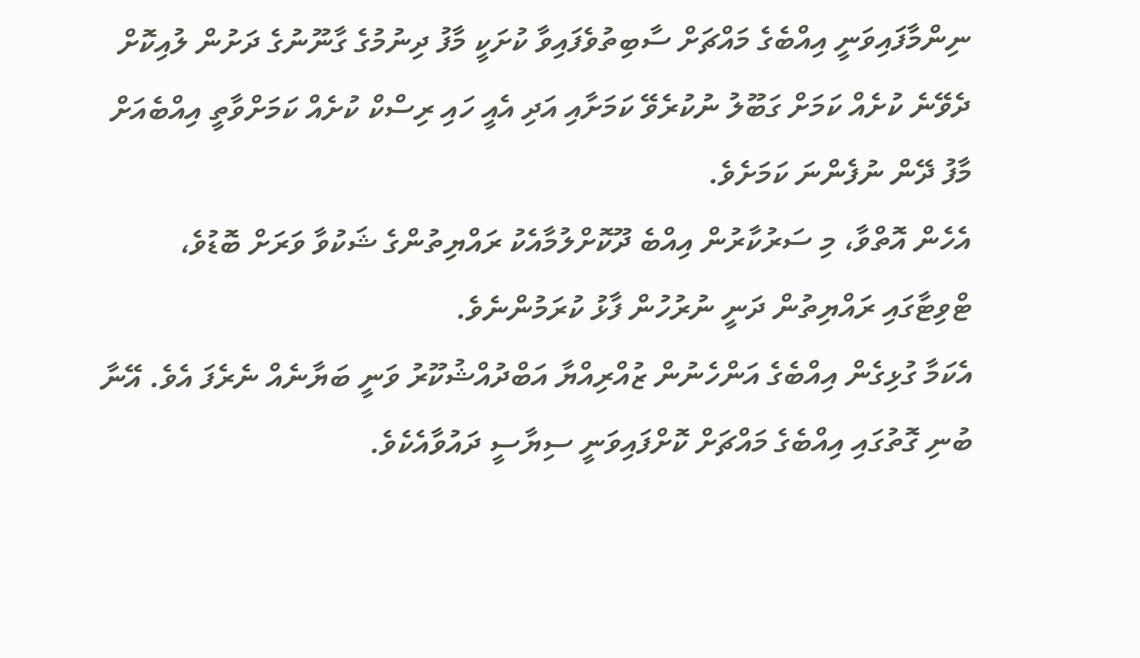ނިންމާފައިވަނީ އިއްބެގެ މައްޗަށް ސާބިތުވެފައިވާ ކުށަކީ މާފު ދިނުމުގެ ގާނޫނުގެ ދަށުން ލުއިކޮށް ދެވޭނެ ކުށެއް ކަމަށް ގަބޫލު ނުކުރެވޭ ކަމަށާއި އަދި އެއީ ހައި ރިސްކް ކުށެއް ކަމަށްވާތީ އިއްބެއަށް މާފު ދޭން ނުފެންނަ ކަމަށެވެ.
އެހެން އޮތްވާ، މި ސަރުކާރުން އިއްބެ ދޫކޮށްލުމާއެކު ރައްޔިތުންގެ ޝަކުވާ ވަރަށް ބޮޑުވެ، ޓްވިޓާގައި ރައްޔިތުން ދަނީ ނުރުހުން ފާޅު ކުރަމުންނެވެ.
އެކަމާ ގުޅިގެން އިއްބެގެ އަންހެނުން ޒުއްރިއްޔާ އަބްދުއްޝުކޫރު ވަނީ ބަޔާނެއް ނެރެފަ އެވެ. އޭނާ ބުނި ގޮތުގައި އިއްބެގެ މައްޗަށް ކޮށްފައިވަނީ ސިޔާސީ ދައުވާއެކެވެ.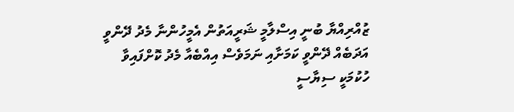ޒުއްރިއްޔާ ބުނީ އިސްލާމީ ޝަރީއަތުން އެމީހުންނާ މެދު ދޭންވީ އަދަބެއް ދޭންވީ ކަމަށާއި ނަމަވެސް އިއްބެއާ މެދު ކޮށްފައިވާ ހުކުމަކީ ސިޔާސީ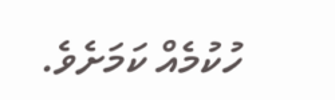ހުކުމެއް ކަމަށެވެ.